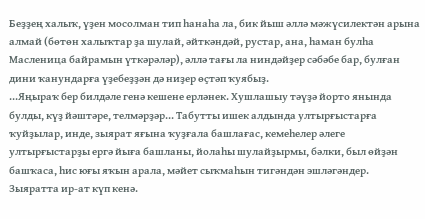Беҙҙең халыҡ, үҙен мосолман тип һанаһа ла, бик йыш әллә мәжүсилектән арына алмай (бөтөн халыҡтар ҙа шулай, әйткәндәй, рустар, ана, һаман булһа Масленица байрамын үткәрәләр), әллә тағы ла ниндәйҙер сәбәбе бар, булған дини ҡанундарға үҙебеҙҙән дә ниҙер өҫтәп ҡуябыҙ.
...Яңыраҡ бер билдәле генә кешене ерләнек. Хушлашыу тәүҙә йорто янында булды, күҙ йәштәре, телмәрҙәр... Табутты ишек алдында ултырғыстарға ҡуйҙылар, инде, зыярат яғына ҡуҙғала башлағас, кемеһелер әлеге ултырғыстарҙы ергә йыға башланы, йолаһы шулайҙырмы, бәлки, был өйҙән башҡаса, һис юғы яҡын арала, мәйет сыҡмаһын тигәндән эшләгәндер.
Зыяратта ир-ат күп кенә.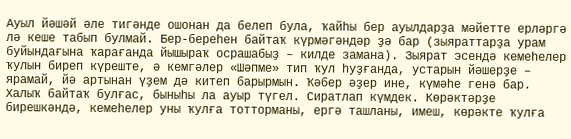Ауыл йәшәй әле тигәнде ошонан да белеп була, ҡайһы бер ауылдарҙа мәйетте ерләргә лә кеше табып булмай. Бер-береһен байтаҡ күрмәгәндәр ҙә бар (зыяраттарҙа урам буйындағына ҡарағанда йышыраҡ осрашабыҙ – килде замана). Зыярат эсендә кемеһелер ҡулын биреп күреште, ә кемгәлер «Шәпме» тип ҡул һуҙғанда, устарын йәшерҙе – ярамай, йә артынан үҙем дә китеп барырмын. Ҡәбер әҙер ине, күмәһе генә бар. Халыҡ байтаҡ булғас, быныһы ла ауыр түгел. Сиратлап күмдек. Көрәктәрҙе бирешкәндә, кемеһелер уны ҡулға тотторманы, ергә ташланы, имеш, көрәкте ҡулға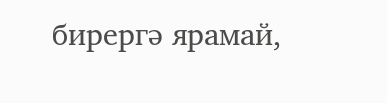бирергә ярамай,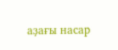аҙағы насар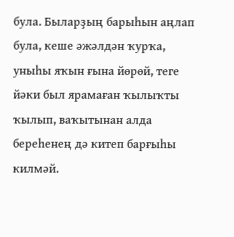була. Быларҙың барыһын аңлап була, кеше әжәлдән ҡурҡа, уныһы яҡын ғына йөрөй, теге йәки был ярамаған ҡылыҡты ҡылып, ваҡытынан алда береһенең дә китеп барғыһы килмәй.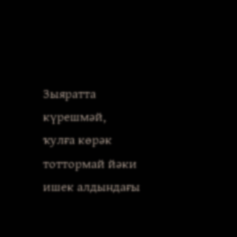Зыяратта күрешмәй, ҡулға көрәк тоттормай йәки ишек алдындағы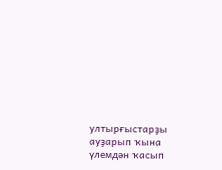ултырғыстарҙы ауҙарып ҡына үлемдән ҡасып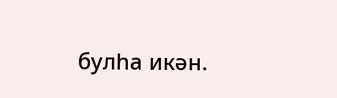булһа икән.